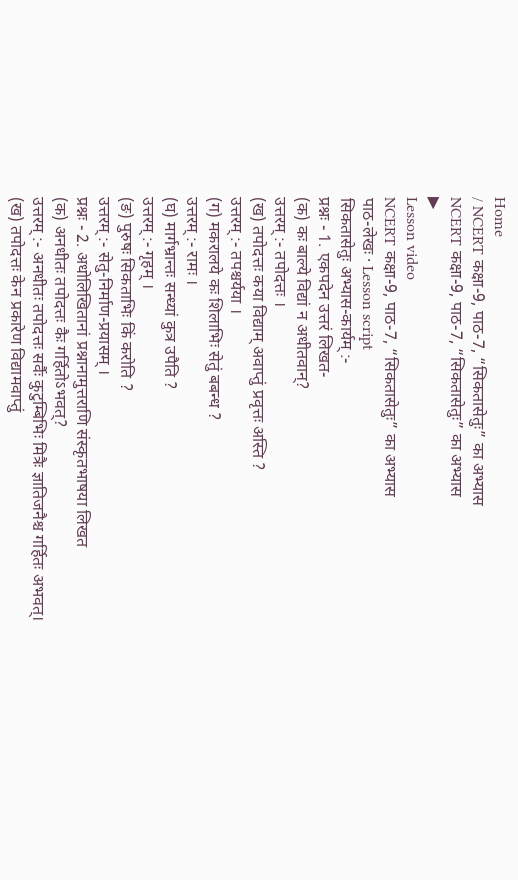Home
/ NCERT कक्षा-9, पाठ-7, “सिकतासेतुः” का अभ्यास
NCERT कक्षा-9, पाठ-7, “सिकतासेतुः” का अभ्यास
▶
Lesson video
NCERT कक्षा-9, पाठ-7, “सिकतासेतुः” का अभ्यास
पाठ-लेखः · Lesson script
सिकतासेतुः अभ्यास-कार्यम् :-
प्रश्नः - 1. एकपदेन उत्तरं लिखत-
(क) कः बाल्ये विद्यां न अधीतवान्?
उत्तरम् :- तपोदत्तः ।
(ख) तपोदत्तः कया विद्याम् अवाप्तुं प्रवृत्तः अस्ति ?
उत्तरम् :- तपश्चर्यया ।
(ग) मकरालये कः शिलाभिः सेतुं बबन्ध ?
उत्तरम् :- रामः ।
(घ) मार्गभ्रान्तः सन्ध्यां कुत्र उपैति ?
उत्तरम् :- गृहम् ।
(ङ) पुरुषः सिकताभिः किं करोति ?
उत्तरम् :- सेतु-निर्माण-प्रयासम् ।
प्रश्नः - 2. अधोलिखितानां प्रश्नानामुत्तराणि संस्कृतभाषया लिखत
(क) अनधीतः तपोदत्तः कैः गर्हितोऽभवत्?
उत्तरम् :- अनधीतः तपोदत्तः सर्वैः कुटुम्बिभिः मित्रैः ज्ञातिजनैश्च गर्हितः अभवत्।
(ख) तपोदत्तः केन प्रकारेण विद्यामवाप्तुं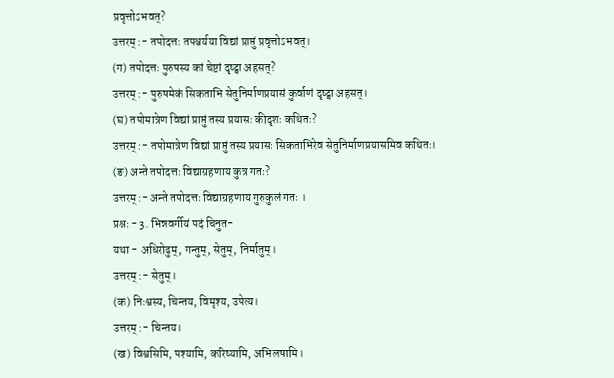प्रवृत्तोऽभवत्?
उत्तरम् :- तपोदत्तः तपश्चर्यया विद्यां प्राप्तुं प्रवृत्तोऽभवत्।
(ग) तपोदत्तः पुरुषस्य कां चेष्टां दृष्ट्वा अहसत्?
उत्तरम् :- पुरुषमेकं सिकताभि सेतुनिर्माणप्रयासं कुर्वाणं दृष्ट्वा अहसत्।
(घ) तपोमात्रेण विद्यां प्राप्तुं तस्य प्रयासः कीदृशः कथितः?
उत्तरम् :- तपोमात्रेण विद्यां प्राप्तुं तस्य प्रयासः सिकताभिरेव सेतुनिर्माणप्रयासमिव कथितः।
(ङ) अन्ते तपोदत्तः विद्याग्रहणाय कुत्र गतः?
उत्तरम् :- अन्ते तपोदत्तः विद्याग्रहणाय गुरुकुलं गतः ।
प्रश्नः - 3. भिन्नवर्गीयं पदं चिनुत-
यथा - अधिरोढुम्, गन्तुम्, सेतुम्, निर्मातुम्।
उत्तरम् :- सेतुम्।
(क) निःश्वस्य, चिन्तय, विमृश्य, उपेत्य।
उत्तरम् :- चिन्तय।
(ख) विश्वसिमि, पश्यामि, करिष्यामि, अभिलषामि।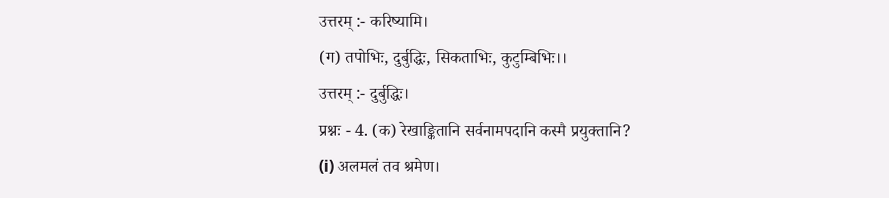उत्तरम् :- करिष्यामि।
(ग) तपोभिः, दुर्बुद्धिः, सिकताभिः, कुटुम्बिभिः।।
उत्तरम् :- दुर्बुद्धिः।
प्रश्नः - 4. (क) रेखाङ्कितानि सर्वनामपदानि कस्मै प्रयुक्तानि?
(i) अलमलं तव श्रमेण।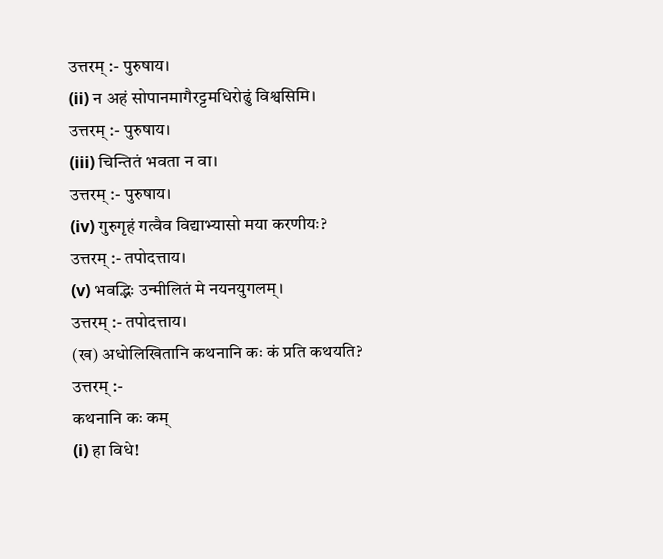उत्तरम् :- पुरुषाय।
(ii) न अहं सोपानमागैरट्टमधिरोढुं विश्वसिमि।
उत्तरम् :- पुरुषाय।
(iii) चिन्तितं भवता न वा।
उत्तरम् :- पुरुषाय।
(iv) गुरुगृहं गत्वैव विद्याभ्यासो मया करणीयः?
उत्तरम् :- तपोदत्ताय।
(v) भवद्भिः उन्मीलितं मे नयनयुगलम्।
उत्तरम् :- तपोदत्ताय।
(ख) अधोलिखितानि कथनानि कः कं प्रति कथयति?
उत्तरम् :-
कथनानि कः कम्
(i) हा विधे!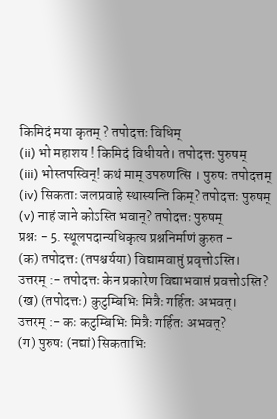किमिदं मया कृतम् ? तपोदत्तः विधिम्
(ii) भो महाशय ! किमिदं विधीयते। तपोदत्तः पुरुषम्
(iii) भोस्तपस्विन्! कथं माम् उपरुणत्सि । पुरुषः तपोदत्तम्
(iv) सिकताः जलप्रवाहे स्थास्यन्ति किम्? तपोदत्तः पुरुषम्
(v) नाहं जाने कोऽस्ति भवान्? तपोदत्तः पुरुषम्
प्रश्नः - 5. स्थूलपदान्यधिकृत्य प्रश्ननिर्माणं कुरुत -
(क) तपोदत्तः (तपश्चर्यया) विद्यामवाप्तुं प्रवृत्तोऽस्ति।
उत्तरम् :- तपोदत्तः केन प्रकारेण विद्याभवाप्तं प्रवत्तोऽस्ति?
(ख) (तपोदत्तः) कुटुम्बिभिः मित्रैः गर्हितः अभवत्।
उत्तरम् :- कः कटुम्बिभिः मित्रैः गर्हितः अभवत्?
(ग) पुरुषः (नद्यां) सिकताभिः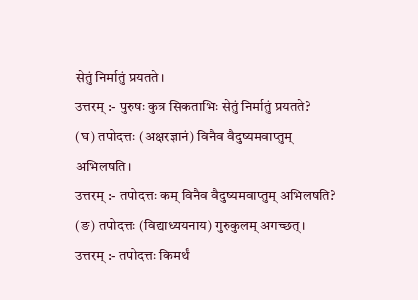सेतुं निर्मातुं प्रयतते।
उत्तरम् :- पुरुषः कुत्र सिकताभिः सेतुं निर्मातुं प्रयतते?
(घ) तपोदत्तः (अक्षरज्ञानं) विनैव वैदुष्यमवाप्तुम् अभिलषति।
उत्तरम् :- तपोदत्तः कम् विनैव वैदुष्यमवाप्तुम् अभिलषति?
(ङ) तपोदत्तः (विद्याध्ययनाय) गुरुकुलम् अगच्छत्।
उत्तरम् :- तपोदत्तः किमर्थं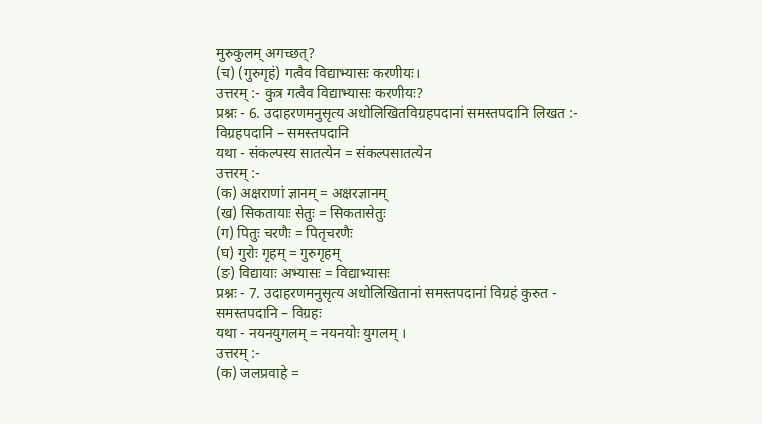मुरुकुलम् अगच्छत्?
(च) (गुरुगृहं) गत्वैव विद्याभ्यासः करणीयः।
उत्तरम् :- कुत्र गत्वैव विद्याभ्यासः करणीयः?
प्रश्नः - 6. उदाहरणमनुसृत्य अधोलिखितविग्रहपदानां समस्तपदानि लिखत :-
विग्रहपदानि – समस्तपदानि
यथा - संकल्पस्य सातत्येन = संकल्पसातत्येन
उत्तरम् :-
(क) अक्षराणां ज्ञानम् = अक्षरज्ञानम्
(ख) सिकतायाः सेतुः = सिकतासेतुः
(ग) पितुः चरणैः = पितृचरणैः
(घ) गुरोः गृहम् = गुरुगृहम्
(ङ) विद्यायाः अभ्यासः = विद्याभ्यासः
प्रश्नः - 7. उदाहरणमनुसृत्य अधोलिखितानां समस्तपदानां विग्रहं कुरुत -
समस्तपदानि – विग्रहः
यथा - नयनयुगलम् = नयनयोः युगलम् ।
उत्तरम् :-
(क) जलप्रवाहे =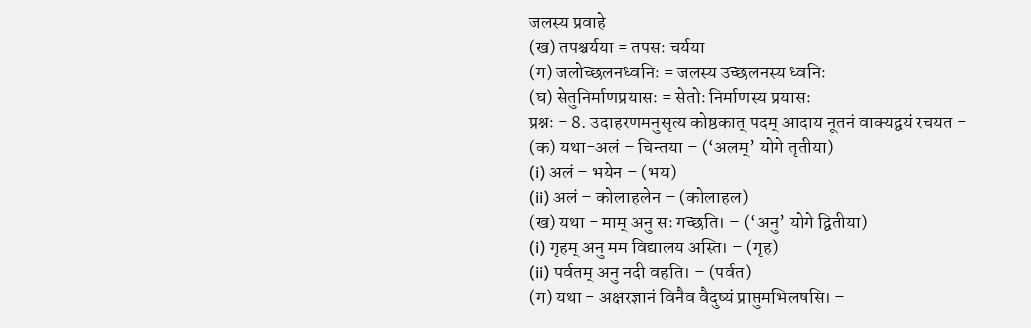जलस्य प्रवाहे
(ख) तपश्चर्यया = तपसः चर्यया
(ग) जलोच्छलनध्वनिः = जलस्य उच्छलनस्य ध्वनिः
(घ) सेतुनिर्माणप्रयासः = सेतोः निर्माणस्य प्रयासः
प्रश्नः - 8. उदाहरणमनुसृत्य कोष्ठकात् पदम् आदाय नूतनं वाक्यद्वयं रचयत -
(क) यथा-अलं – चिन्तया – (‘अलम्’ योगे तृतीया)
(i) अलं – भयेन – (भय)
(ii) अलं – कोलाहलेन – (कोलाहल)
(ख) यथा - माम् अनु सः गच्छति। – (‘अनु’ योगे द्वितीया)
(i) गृहम् अनु मम विद्यालय अस्ति। – (गृह)
(ii) पर्वतम् अनु नदी वहति। – (पर्वत)
(ग) यथा - अक्षरज्ञानं विनैव वैदुष्यं प्राप्तुमभिलषसि। –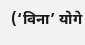(‘विना’ योगे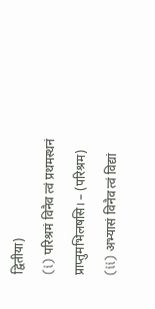द्वितीया)
(i) परिश्रमं विनैव त्वं प्रथमस्थनं प्राप्तुमभिलषसि। – (परिश्रम)
(ii) अभ्यासं विनैव त्वं विद्यां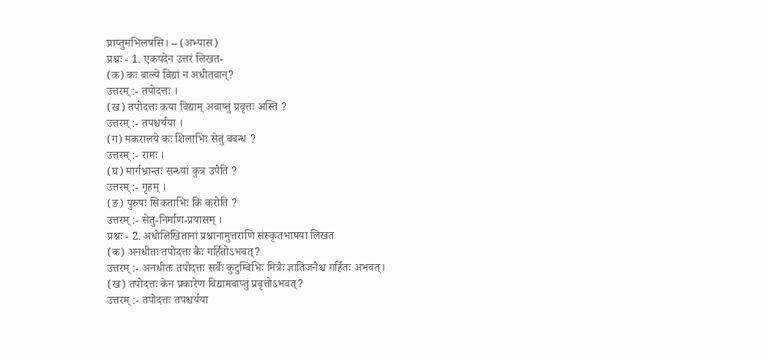प्राप्तुमभिलषसि। – (अभ्यास)
प्रश्नः - 1. एकपदेन उत्तरं लिखत-
(क) कः बाल्ये विद्यां न अधीतवान्?
उत्तरम् :- तपोदत्तः ।
(ख) तपोदत्तः कया विद्याम् अवाप्तुं प्रवृत्तः अस्ति ?
उत्तरम् :- तपश्चर्यया ।
(ग) मकरालये कः शिलाभिः सेतुं बबन्ध ?
उत्तरम् :- रामः ।
(घ) मार्गभ्रान्तः सन्ध्यां कुत्र उपैति ?
उत्तरम् :- गृहम् ।
(ङ) पुरुषः सिकताभिः किं करोति ?
उत्तरम् :- सेतु-निर्माण-प्रयासम् ।
प्रश्नः - 2. अधोलिखितानां प्रश्नानामुत्तराणि संस्कृतभाषया लिखत
(क) अनधीतः तपोदत्तः कैः गर्हितोऽभवत्?
उत्तरम् :- अनधीतः तपोदत्तः सर्वैः कुटुम्बिभिः मित्रैः ज्ञातिजनैश्च गर्हितः अभवत्।
(ख) तपोदत्तः केन प्रकारेण विद्यामवाप्तुं प्रवृत्तोऽभवत्?
उत्तरम् :- तपोदत्तः तपश्चर्यया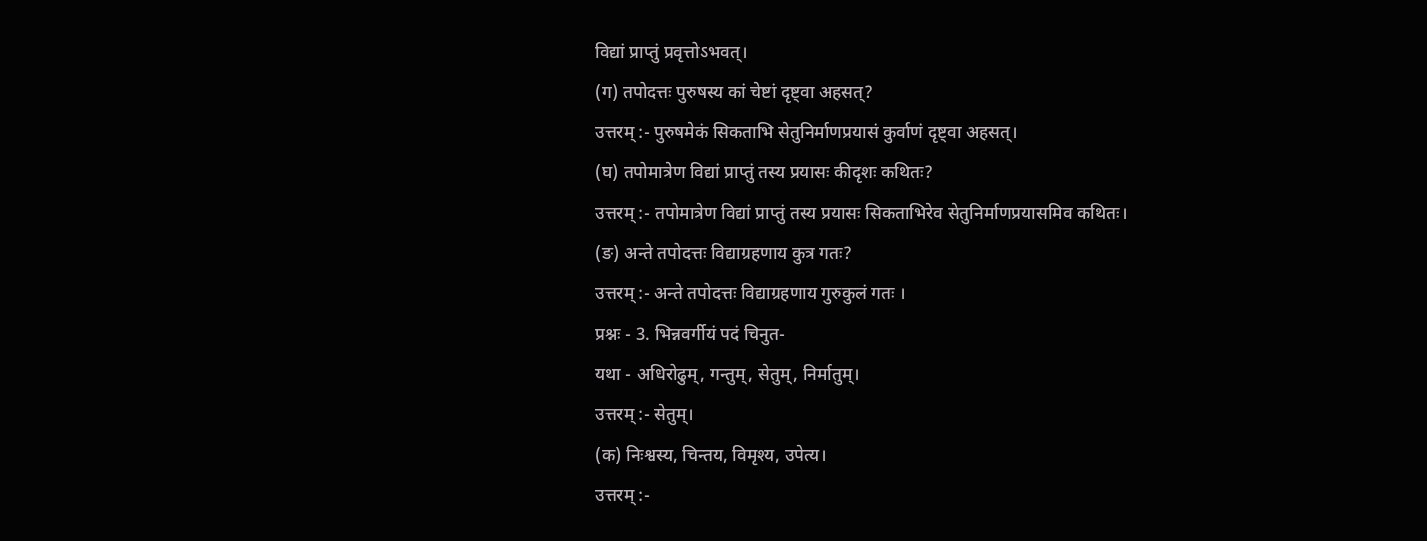विद्यां प्राप्तुं प्रवृत्तोऽभवत्।
(ग) तपोदत्तः पुरुषस्य कां चेष्टां दृष्ट्वा अहसत्?
उत्तरम् :- पुरुषमेकं सिकताभि सेतुनिर्माणप्रयासं कुर्वाणं दृष्ट्वा अहसत्।
(घ) तपोमात्रेण विद्यां प्राप्तुं तस्य प्रयासः कीदृशः कथितः?
उत्तरम् :- तपोमात्रेण विद्यां प्राप्तुं तस्य प्रयासः सिकताभिरेव सेतुनिर्माणप्रयासमिव कथितः।
(ङ) अन्ते तपोदत्तः विद्याग्रहणाय कुत्र गतः?
उत्तरम् :- अन्ते तपोदत्तः विद्याग्रहणाय गुरुकुलं गतः ।
प्रश्नः - 3. भिन्नवर्गीयं पदं चिनुत-
यथा - अधिरोढुम्, गन्तुम्, सेतुम्, निर्मातुम्।
उत्तरम् :- सेतुम्।
(क) निःश्वस्य, चिन्तय, विमृश्य, उपेत्य।
उत्तरम् :-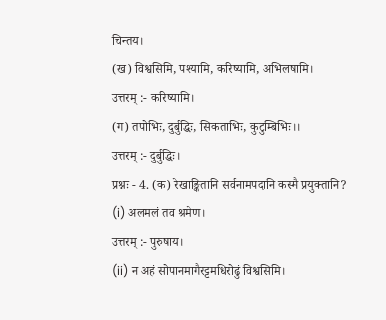चिन्तय।
(ख) विश्वसिमि, पश्यामि, करिष्यामि, अभिलषामि।
उत्तरम् :- करिष्यामि।
(ग) तपोभिः, दुर्बुद्धिः, सिकताभिः, कुटुम्बिभिः।।
उत्तरम् :- दुर्बुद्धिः।
प्रश्नः - 4. (क) रेखाङ्कितानि सर्वनामपदानि कस्मै प्रयुक्तानि?
(i) अलमलं तव श्रमेण।
उत्तरम् :- पुरुषाय।
(ii) न अहं सोपानमागैरट्टमधिरोढुं विश्वसिमि।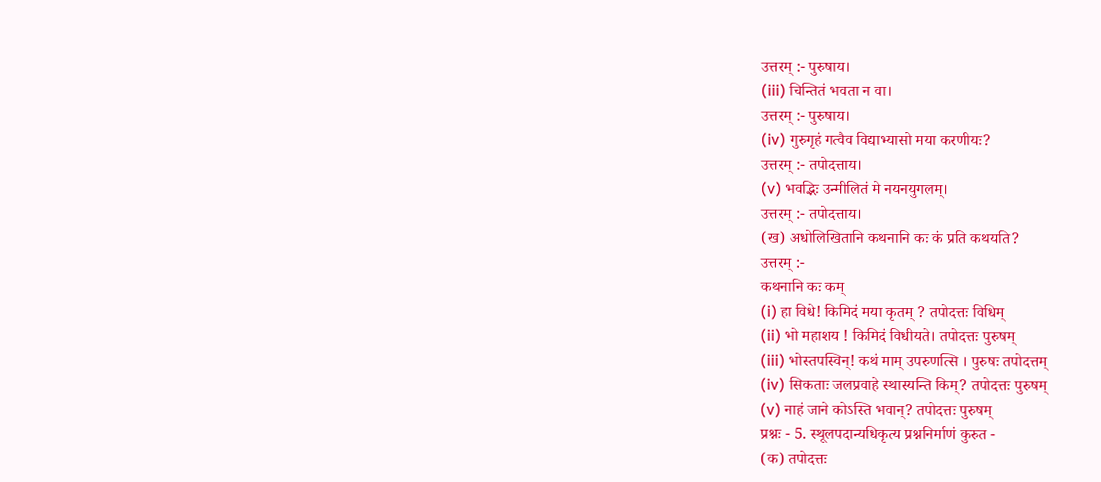उत्तरम् :- पुरुषाय।
(iii) चिन्तितं भवता न वा।
उत्तरम् :- पुरुषाय।
(iv) गुरुगृहं गत्वैव विद्याभ्यासो मया करणीयः?
उत्तरम् :- तपोदत्ताय।
(v) भवद्भिः उन्मीलितं मे नयनयुगलम्।
उत्तरम् :- तपोदत्ताय।
(ख) अधोलिखितानि कथनानि कः कं प्रति कथयति?
उत्तरम् :-
कथनानि कः कम्
(i) हा विधे! किमिदं मया कृतम् ? तपोदत्तः विधिम्
(ii) भो महाशय ! किमिदं विधीयते। तपोदत्तः पुरुषम्
(iii) भोस्तपस्विन्! कथं माम् उपरुणत्सि । पुरुषः तपोदत्तम्
(iv) सिकताः जलप्रवाहे स्थास्यन्ति किम्? तपोदत्तः पुरुषम्
(v) नाहं जाने कोऽस्ति भवान्? तपोदत्तः पुरुषम्
प्रश्नः - 5. स्थूलपदान्यधिकृत्य प्रश्ननिर्माणं कुरुत -
(क) तपोदत्तः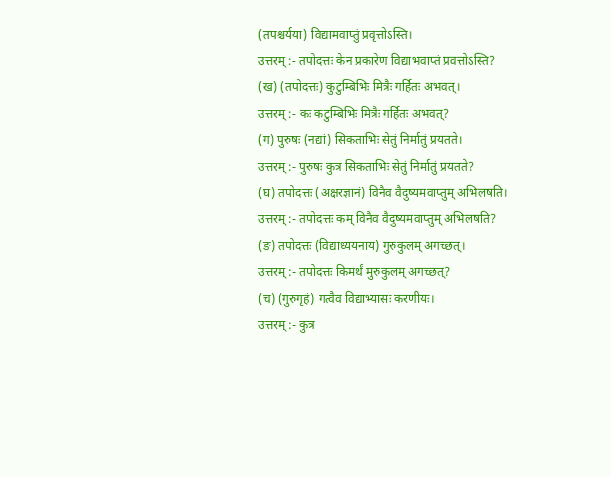(तपश्चर्यया) विद्यामवाप्तुं प्रवृत्तोऽस्ति।
उत्तरम् :- तपोदत्तः केन प्रकारेण विद्याभवाप्तं प्रवत्तोऽस्ति?
(ख) (तपोदत्तः) कुटुम्बिभिः मित्रैः गर्हितः अभवत्।
उत्तरम् :- कः कटुम्बिभिः मित्रैः गर्हितः अभवत्?
(ग) पुरुषः (नद्यां) सिकताभिः सेतुं निर्मातुं प्रयतते।
उत्तरम् :- पुरुषः कुत्र सिकताभिः सेतुं निर्मातुं प्रयतते?
(घ) तपोदत्तः (अक्षरज्ञानं) विनैव वैदुष्यमवाप्तुम् अभिलषति।
उत्तरम् :- तपोदत्तः कम् विनैव वैदुष्यमवाप्तुम् अभिलषति?
(ङ) तपोदत्तः (विद्याध्ययनाय) गुरुकुलम् अगच्छत्।
उत्तरम् :- तपोदत्तः किमर्थं मुरुकुलम् अगच्छत्?
(च) (गुरुगृहं) गत्वैव विद्याभ्यासः करणीयः।
उत्तरम् :- कुत्र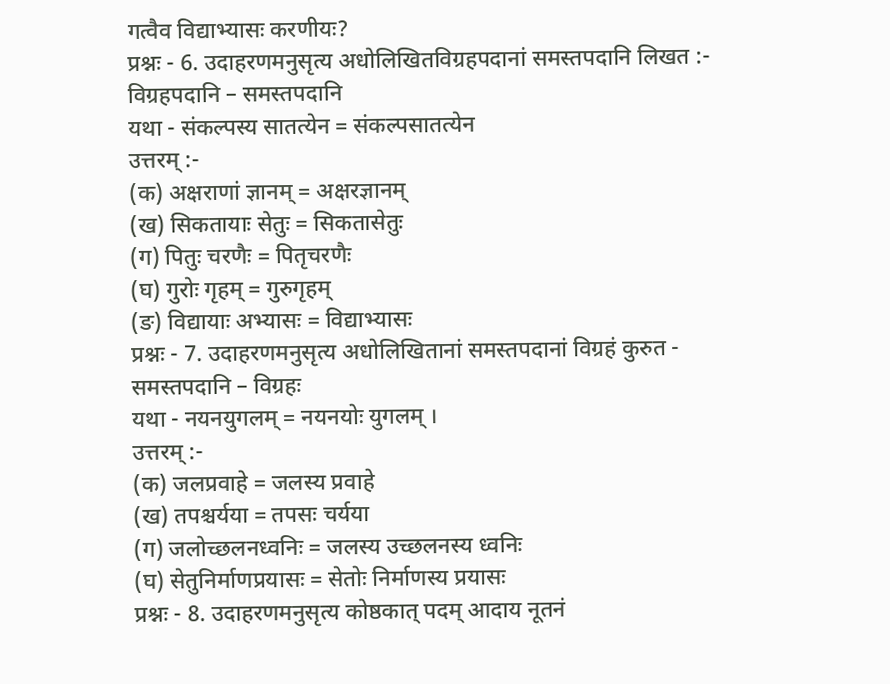गत्वैव विद्याभ्यासः करणीयः?
प्रश्नः - 6. उदाहरणमनुसृत्य अधोलिखितविग्रहपदानां समस्तपदानि लिखत :-
विग्रहपदानि – समस्तपदानि
यथा - संकल्पस्य सातत्येन = संकल्पसातत्येन
उत्तरम् :-
(क) अक्षराणां ज्ञानम् = अक्षरज्ञानम्
(ख) सिकतायाः सेतुः = सिकतासेतुः
(ग) पितुः चरणैः = पितृचरणैः
(घ) गुरोः गृहम् = गुरुगृहम्
(ङ) विद्यायाः अभ्यासः = विद्याभ्यासः
प्रश्नः - 7. उदाहरणमनुसृत्य अधोलिखितानां समस्तपदानां विग्रहं कुरुत -
समस्तपदानि – विग्रहः
यथा - नयनयुगलम् = नयनयोः युगलम् ।
उत्तरम् :-
(क) जलप्रवाहे = जलस्य प्रवाहे
(ख) तपश्चर्यया = तपसः चर्यया
(ग) जलोच्छलनध्वनिः = जलस्य उच्छलनस्य ध्वनिः
(घ) सेतुनिर्माणप्रयासः = सेतोः निर्माणस्य प्रयासः
प्रश्नः - 8. उदाहरणमनुसृत्य कोष्ठकात् पदम् आदाय नूतनं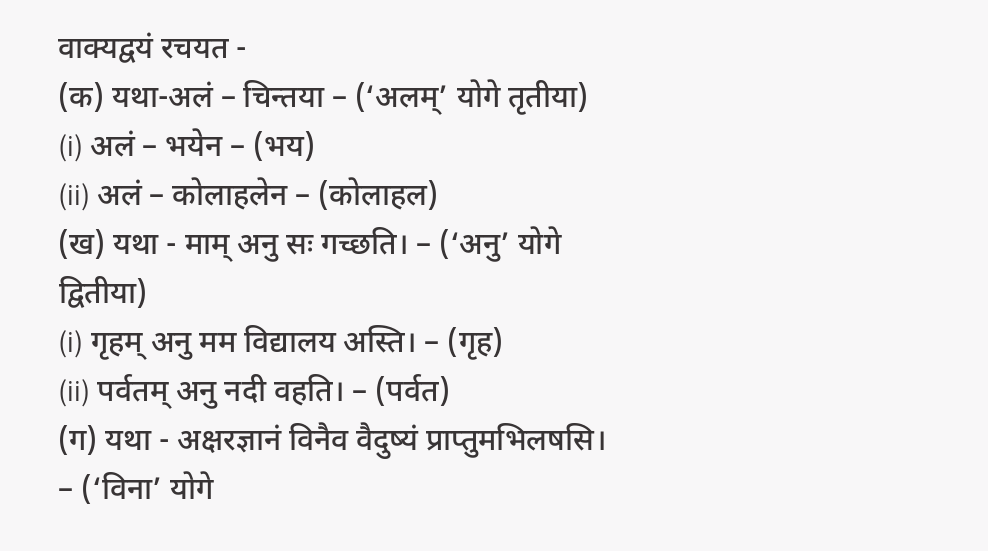वाक्यद्वयं रचयत -
(क) यथा-अलं – चिन्तया – (‘अलम्’ योगे तृतीया)
(i) अलं – भयेन – (भय)
(ii) अलं – कोलाहलेन – (कोलाहल)
(ख) यथा - माम् अनु सः गच्छति। – (‘अनु’ योगे द्वितीया)
(i) गृहम् अनु मम विद्यालय अस्ति। – (गृह)
(ii) पर्वतम् अनु नदी वहति। – (पर्वत)
(ग) यथा - अक्षरज्ञानं विनैव वैदुष्यं प्राप्तुमभिलषसि। – (‘विना’ योगे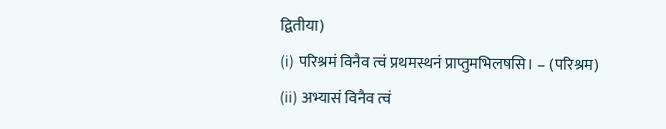द्वितीया)
(i) परिश्रमं विनैव त्वं प्रथमस्थनं प्राप्तुमभिलषसि। – (परिश्रम)
(ii) अभ्यासं विनैव त्वं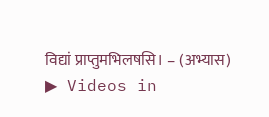विद्यां प्राप्तुमभिलषसि। – (अभ्यास)
▶ Videos in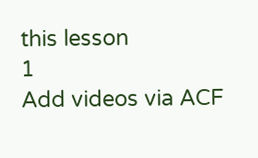this lesson
1
Add videos via ACF